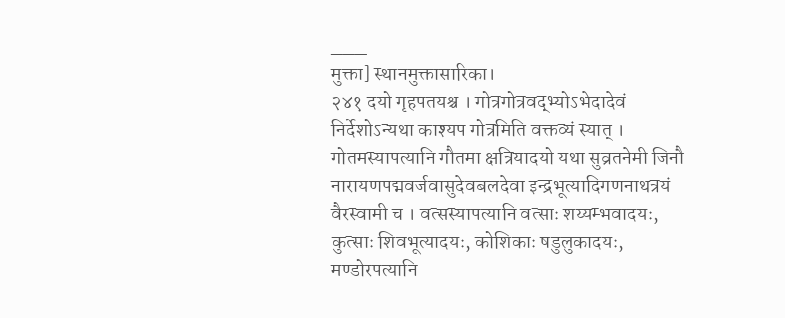___
मुक्ता] स्थानमुक्तासारिका।
२४१ दयो गृहपतयश्च । गोत्रगोत्रवद्भ्योऽभेदादेवं निर्देशोऽन्यथा काश्यप गोत्रमिति वक्तव्यं स्यात् । गोतमस्यापत्यानि गौतमा क्षत्रियादयो यथा सुव्रतनेमी जिनौ नारायणपद्मवर्जवासुदेवबलदेवा इन्द्रभूत्यादिगणनाथत्रयं वैरस्वामी च । वत्सस्यापत्यानि वत्साः शय्यम्भवादयः, कुत्साः शिवभूत्यादयः, कोशिकाः षडुलुकादयः, मण्डोरपत्यानि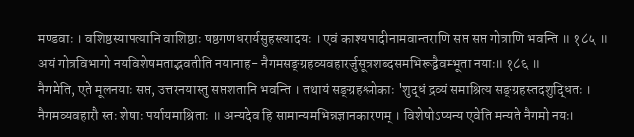मण्डवाः । वशिष्ठस्यापत्यानि वाशिष्ठाः षष्ठगणधरार्यसुहस्त्यादयः । एवं काश्यपादीनामवान्तराणि सप्त सप्त गोत्राणि भवन्ति ॥ १८५ ॥
अयं गोत्रविभागो नयविशेषमताद्भवतीति नयानाह- नैगमसङ्ग्रहव्यवहारर्जुसूत्रशब्दसमभिरूद्वैवम्भूता नयाः॥ १८६ ॥
नैगमेति, एते मूलनयाः सप्त, उत्तरनयास्तु सप्तशतानि भवन्ति । तथायं सङ्ग्रहश्लोकाः 'शुद्धं द्रव्यं समाश्रित्य सङ्ग्रहस्तदशुद्धितः । नैगमव्यवहारौ स्तः शेषाः पर्यायमाश्रिताः ॥ अन्यदेव हि सामान्यमभिन्नज्ञानकारणम् । विशेषोऽप्यन्य एवेति मन्यते नैगमो नयः।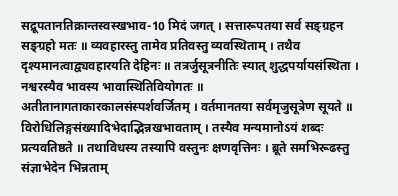सद्रूपतानतिक्रान्तस्वस्खभाव-10 मिदं जगत् । सत्तारूपतया सर्व सङ्ग्रहन सङ्ग्रहो मतः ॥ व्यवहारस्तु तामेव प्रतिवस्तु व्यवस्थिताम् । तथैव दृश्यमानत्वाद्व्यवहारयति देहिनः ॥ तत्रर्जुसूत्रनीतिः स्यात् शुद्धपर्यायसंस्थिता । नश्वरस्यैव भावस्य भावास्थितिवियोगतः ॥ अतीतानागताकारकालसंस्पर्शवर्जितम् । वर्तमानतया सर्वमृजुसूत्रेण सूयते ॥ विरोधिलिङ्गसंख्यादिभेदाद्भिन्नखभावताम् । तस्यैव मन्यमानोऽयं शब्दः प्रत्यवतिष्ठते ॥ तथाविधस्य तस्यापि वस्तुनः क्षणवृत्तिनः । ब्रूते समभिरूढस्तु संज्ञाभेदेन भिन्नताम्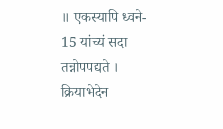॥ एकस्यापि ध्वने- 15 यांच्यं सदा तन्नोपपद्यते । क्रियाभेदेन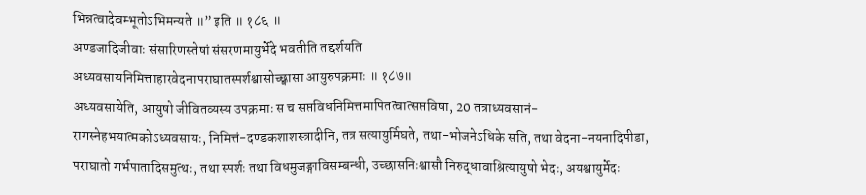भिन्नत्वादेवम्भूतोऽभिमन्यते ॥” इति ॥ १८६ ॥
अण्डजादिजीवाः संसारिणस्तेषां संसरणमायुर्भेदे भवतीति तद्दर्शयति
अध्यवसायनिमित्ताहारवेदनापराघातस्पर्शश्वासोच्छ्वासा आयुरुपक्रमाः ॥ १८७॥
अध्यवसायेति, आयुषो जीवितव्यस्य उपक्रमाः स च सप्तविधनिमित्तमापितत्वात्सप्तविषा, 20 तत्राध्यवसानं-रागस्नेहभयात्मकोऽध्यवसायः, निमित्तं-दण्डकशाशस्त्रादीनि, तत्र सत्यायुर्मिघते, तथा-भोजनेऽधिके सति, तथा वेदना-नयनादिपीडा, पराघातो गर्भपातादिसमुत्थः, तथा स्पर्शः तथा विधमुजङ्गाविसम्बन्धी, उच्छासनिःश्वासौ निरुद्धावाश्रित्यायुषो भेदः, अयश्वायुर्मेदः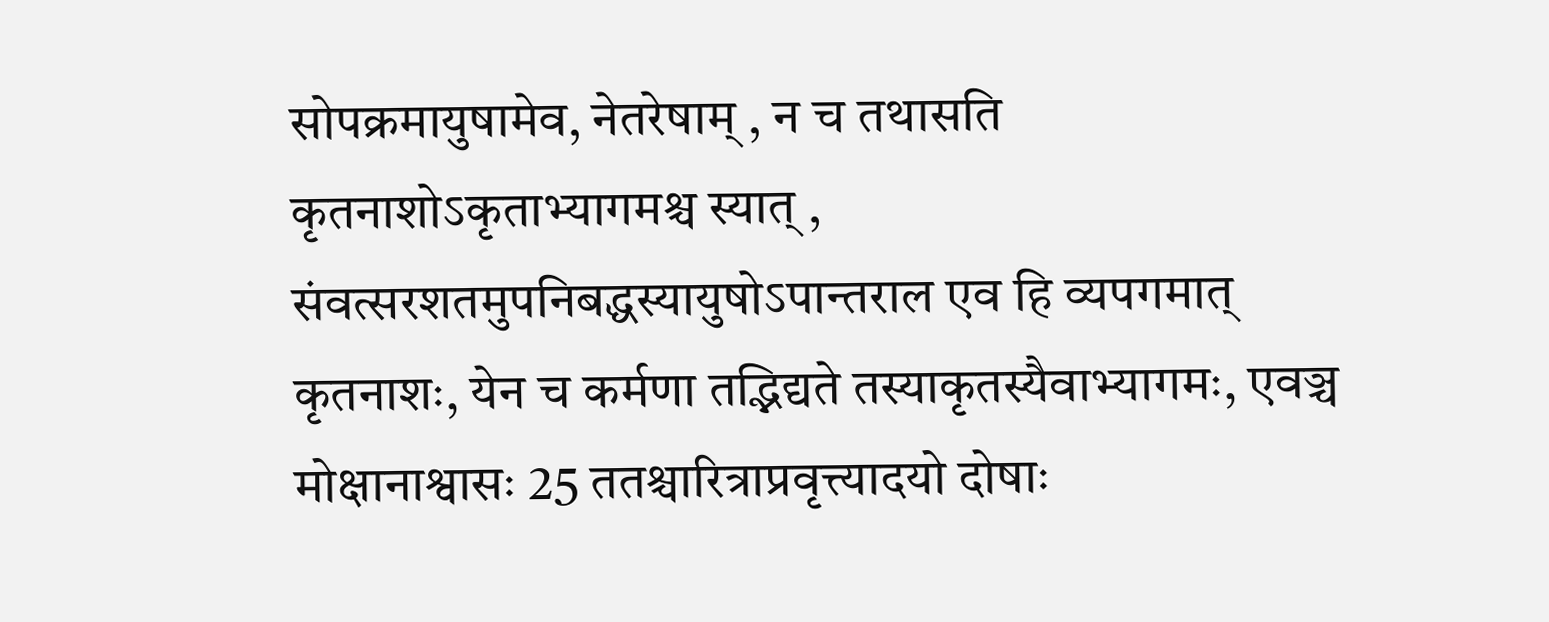सोपक्रमायुषामेव, नेतरेषाम् , न च तथासति कृतनाशोऽकृताभ्यागमश्च स्यात् , संवत्सरशतमुपनिबद्धस्यायुषोऽपान्तराल एव हि व्यपगमात् कृतनाशः, येन च कर्मणा तद्भिद्यते तस्याकृतस्यैवाभ्यागमः, एवञ्च मोक्षानाश्वासः 25 ततश्चारित्राप्रवृत्त्यादयो दोषाः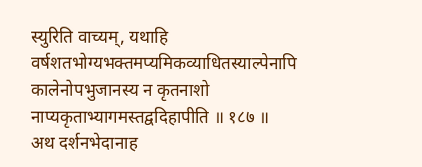स्युरिति वाच्यम्, यथाहि वर्षशतभोग्यभक्तमप्यमिकव्याधितस्याल्पेनापि कालेनोपभुजानस्य न कृतनाशो नाप्यकृताभ्यागमस्तद्वदिहापीति ॥ १८७ ॥
अथ दर्शनभेदानाह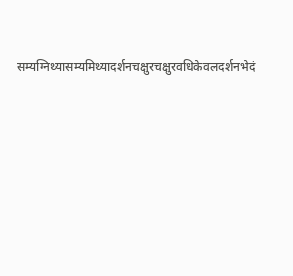सम्यग्निथ्यासम्यमिथ्यादर्शनचक्षुरचक्षुरवधिकेवलदर्शनभेदं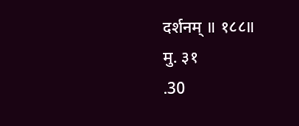दर्शनम् ॥ १८८॥
मु. ३१
.30